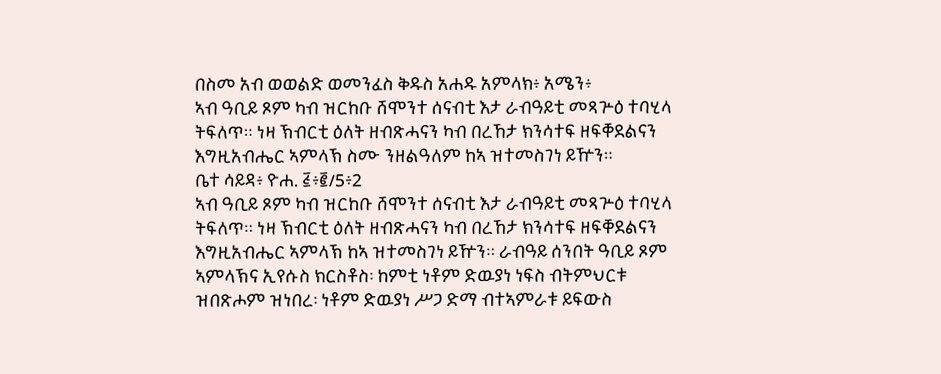በስመ አብ ወወልድ ወመንፈስ ቅዱስ አሐዱ አምላክ፥ አሜን፥
ኣብ ዓቢይ ጾም ካብ ዝርከቡ ሸሞንተ ሰናብቲ እታ ራብዓይቲ መጻጕዕ ተባሂላ ትፍለጥ። ነዛ ኽብርቲ ዕለት ዘብጽሓናን ካብ በረኸታ ክንሳተፍ ዘፍቐደልናን እግዚአብሔር ኣምላኽ ስሙ ንዘልዓለም ከኣ ዝተመስገነ ይዅን።
ቤተ ሳይዳ፥ ዮሐ. ፭፥፪/5፥2
ኣብ ዓቢይ ጾም ካብ ዝርከቡ ሸሞንተ ሰናብቲ እታ ራብዓይቲ መጻጕዕ ተባሂላ ትፍለጥ። ነዛ ኽብርቲ ዕለት ዘብጽሓናን ካብ በረኸታ ክንሳተፍ ዘፍቐደልናን እግዚአብሔር ኣምላኽ ከኣ ዝተመስገነ ይዅን። ራብዓይ ሰንበት ዓቢይ ጾም ኣምላኽና ኢየሱስ ክርስቶስ፡ ከምቲ ነቶም ድዉያነ ነፍስ ብትምህርቱ ዝበጽሖም ዝነበረ፡ ነቶም ድዉያነ ሥጋ ድማ ብተኣምራቱ ይፍውስ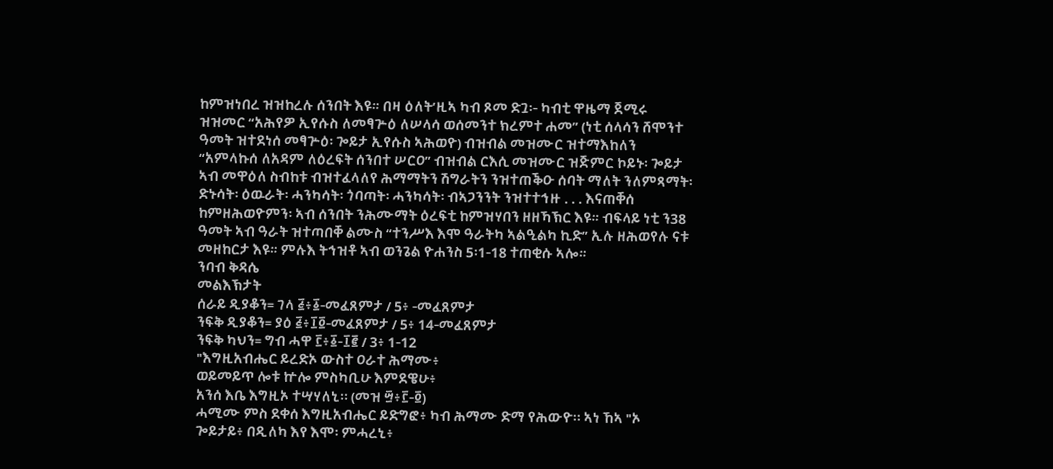ከምዝነበረ ዝዝከረሉ ሰንበት እዩ። በዛ ዕለት’ዚኣ ካብ ጾመ ድጓ፡- ካብቲ ዋዜማ ጀሚሩ ዝዝመር “አሕየዎ ኢየሱስ ለመፃጕዕ ለሠላሳ ወሰመንተ ክረምተ ሐመ” (ነቲ ሰላሳን ሸሞንተ ዓመት ዝተደነሰ መፃጕዕ፡ ጐይታ ኢየሱስ ኣሕወዮ) ብዝብል መዝሙር ዝተማእከለን “አምላኩሰ ለአዳም ለዕረፍት ሰንበተ ሠርዐ” ብዝብል ርእሲ መዝሙር ዝጅምር ኮይኑ፡ ጐይታ ኣብ መዋዕለ ስብከቱ ብዝተፈላለየ ሕማማትን ሽግራትን ንዝተጠቕዑ ሰባት ማለት ንለምጻማት፡ ድኑሳት፡ ዕዉራት፡ ሓንካሳት፡ ጎባጣት፡ ሓንካሳት፡ ብኣጋንንት ንዝተተኅዙ . . . እናጠቐሰ ከምዘሕወዮምን፡ ኣብ ሰንበት ንሕሙማት ዕረፍቲ ከምዝሃበን ዘዘኻኽር እዩ። ብፍላይ ነቲ ን38 ዓመት ኣብ ዓራት ዝተጣበቐ ልሙስ “ተንሥእ እሞ ዓራትካ ኣልዒልካ ኪድ” ኢሉ ዘሕወየሉ ናቱ መዘከርታ እዩ። ምሉእ ትኅዝቶ ኣብ ወንጌል ዮሐንስ 5፡1-18 ተጠቂሱ ኣሎ።
ንባብ ቅዳሴ
መልእኽታት
ሰራይ ዲያቆን= ገላ ፭፥፩-መፈጸምታ / 5፥ -መፈጸምታ
ንፍቅ ዲያቆን= ያዕ ፭፥፲፬-መፈጸምታ / 5፥ 14-መፈጸምታ
ንፍቅ ካህን= ግብ ሓዋ ፫፥፩-፲፪ / 3፥ 1-12
"እግዚአብሔር ይረድኦ ውስተ ዐራተ ሕማሙ፥
ወይመይጥ ሎቱ ኵሎ ምስካቢሁ እምደዌሁ፥
አንሰ እቤ እግዚኦ ተሣሃለኒ፡፡ (መዝ ፵፥፫-፬)
ሓሚሙ ምስ ደቀሰ እግዚአብሔር ይድግፎ፥ ካብ ሕማሙ ድማ የሕውዮ፡፡ ኣነ ኸኣ "ኦ ጐይታይ፥ በዲለካ እየ እሞ፡ ምሓረኒ፥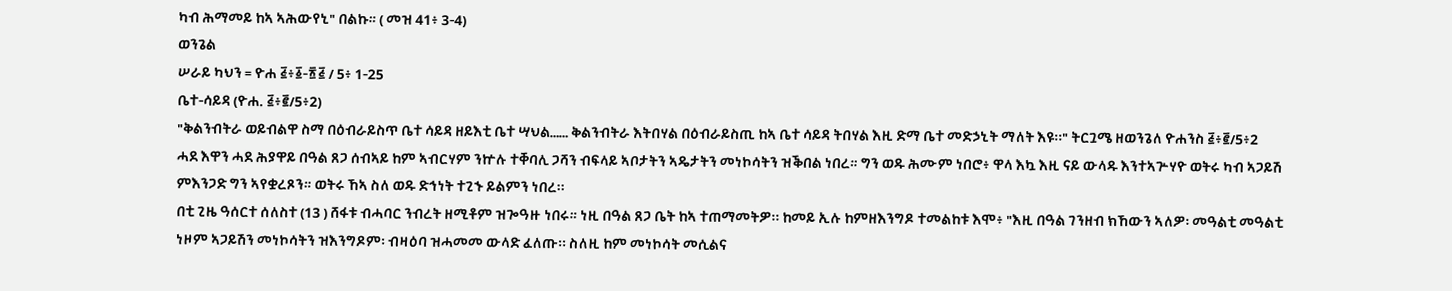ካብ ሕማመይ ከኣ ኣሕውየኒ" በልኩ። ( መዝ 41፥ 3-4)
ወንጌል
ሠራይ ካህን = ዮሐ ፭፥፩-፳፭ / 5፥ 1-25
ቤተ-ሳይዳ (ዮሐ. ፭፥፪/5፥2)
"ቅልንብትራ ወይብልዋ ስማ በዕብራይስጥ ቤተ ሳይዳ ዘይእቲ ቤተ ሣህል…… ቅልንብትራ እትበሃል በዕብራይስጢ ከኣ ቤተ ሳይዳ ትበሃል እዚ ድማ ቤተ መድኃኒት ማለት እዩ፡፡" ትርጓሜ ዘወንጌለ ዮሐንስ ፭፥፪/5፥2
ሓደ እዋን ሓደ ሕያዋይ በዓል ጸጋ ሰብኣይ ከም ኣብርሃም ንኵሉ ተቐባሊ ጋሻን ብፍላይ ኣቦታትን ኣዴታትን መነኮሳትን ዝቕበል ነበረ። ግን ወዱ ሕሙም ነበሮ፥ ዋላ እኳ እዚ ናይ ውላዱ እንተኣጕሃዮ ወትሩ ካብ ኣጋይሽ ምእንጋድ ግን ኣየቋረጾን። ወትሩ ኸኣ ስለ ወዱ ድኅነት ተጊኁ ይልምን ነበረ፡፡
በቲ ጊዜ ዓሰርተ ሰለስተ (13 ) ሸፋቱ ብሓባር ንብረት ዘሚቶም ዝጐዓዙ ነበሩ። ነዚ በዓል ጸጋ ቤት ከኣ ተጠማመትዎ፡፡ ከመይ ኢሉ ከምዘእንግዶ ተመልከቱ እሞ፥ "እዚ በዓል ገንዘብ ክኸውን ኣለዎ፡ መዓልቲ መዓልቲ ነዞም ኣጋይሽን መነኮሳትን ዝእንግዶም፡ ብዛዕባ ዝሓመመ ውላድ ፈለጡ፡፡ ስለዚ ከም መነኮሳት መሲልና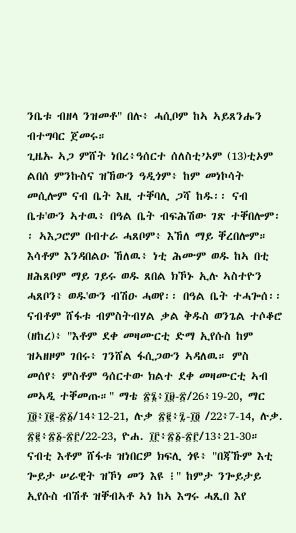ንቤቱ ብዘላ ንዝመቶ" በሉ፥ ሓሲቦም ከኣ ኣይጸንሑን ብተግባር ጀመሩ።
ጊዜኡ ኣጋ ምሸት ነበረ፥ዓሰርተ ሰለስቲ’ኦም (13)ቲኦም ልበሰ ምንኩስና ዝኸውን ዓዲጎም፥ ከም መነኮሳት መሲሎም ናብ ቤት እዚ ተቐባሊ ጋሻ ከዱ፡፡ ናብ ቤቱ'ውን ኣተዉ፥ በዓል ቤት ብፍሕሽው ገጽ ተቐበሎም፡፡ ኣእጋሮም በብተራ ሓጸቦም፥ እኸለ ማይ ቐረበሎም። እሳቶም እንዳበልዑ ኸለዉ፥ ነቲ ሕሙም ወዱ ከኣ በቲ ዘሕጸቦም ማይ ገይሩ ወዱ ጸበል ክኾኑ ኢሉ ኣስተዮን ሓጸቦን፥ ወዱ'ውን ብሽዑ ሓወየ፡፡ በዓል ቤት ተሓጐሰ፡፡ ናብቶም ሸፋቱ ብምስትብሃል ቃል ቅዱስ ወንጌል ተሶቆሮ (ዘከረ)፥ "እቶም ደቀ መዛሙርቲ ድማ ኢየሱስ ከም ዝኣዘዞም ገበሩ፥ ገንሸል ፋሲጋውን ኣዳለዉ። ምስ መሰየ፥ ምስቶም ዓሰርተው ክልተ ደቀ መዛሙርቲ ኣብ መኣዲ ተቐመጡ።" ማቴ ፳፮፥፲፱-፳/26፥19-20, ማር ፲፬፥፲፪-፳፩/14፥12-21, ሉቃ ፳፪፥፯-፲፬ /22፥7-14, ሉቃ. ፳፪፥፳፩-፳፫/22-23, ዮሐ. ፲፫፥፳፩-፳፫/13፥21-30።
ናብቲ እቶም ሸፋቱ ዝነበርዎ ክፍሊ ጎዩ፥ "በጃኹም እቲ ጐይታ ሠራዊት ዝኾነ መን እዩ ፧" ከምታ ንጐይታይ ኢየሱስ ብሽቶ ዝቐብኣቶ ኣነ ከኣ እግሩ ሓጺበ እየ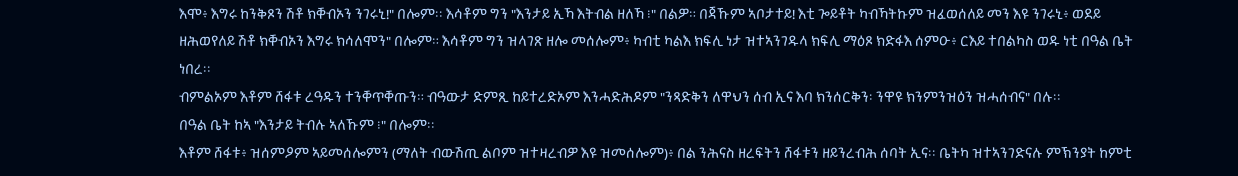እሞ፥ እግሩ ከንቅጾን ሽቶ ክቐብኦን ንገሩኒ!" በሎም፡፡ እሳቶም ግን "እንታይ ኢኻ እትብል ዘለኻ ፧" በልዎ። በጃኹም ኣቦታተይ! እቲ ጐይቶት ካብኻትኩም ዝፈወሰለይ መን እዩ ንገሩኒ፥ ወደይ ዘሕወየለይ ሽቶ ክቐብኦን እግሩ ክሳለሞን" በሎም። እሳቶም ግን ዝላገጽ ዘሎ መሰሎም፥ ካብቲ ካልእ ክፍሊ ነታ ዝተኣንገዱላ ክፍሊ ማዕጾ ክድፋእ ሰምዑ፥ ርእይ ተበልካስ ወዱ ነቲ በዓል ቤት ነበረ፡፡
ብምልኦም እቶም ሸፋቱ ረዓዱን ተንቐጥቐጡን። ብዓውታ ድምጺ ከይተረድኦም እንሓድሕዶም "ንጻድቅን ለዋህን ሰብ ኢና እባ ክንሰርቅን፡ ንዋዩ ክንምንዝዕን ዝሓሰብና" በሉ፡፡
በዓል ቤት ከኣ "እንታይ ትብሉ ኣለኹም ፧" በሎም፡፡
እቶም ሸፋቱ፥ ዝሰምዖም ኣይመሰሎምን (ማለት ብውሽጢ ልቦም ዝተዛረብዎ እዩ ዝመሰሎም)፥ በል ንሕናስ ዘረፍትን ሸፋቱን ዘይንረብሕ ሰባት ኢና፡፡ ቤትካ ዝተኣንገድናሉ ምኽንያት ከምቲ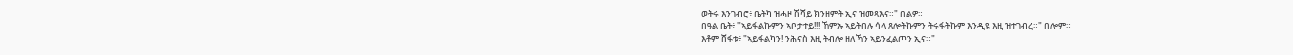ወትሩ እንገብሮ፥ ቤትካ ዝሓዞ ሽሻይ ክንዘምት ኢና ዝመጻእና።" በልዎ።
በዓል ቤት፥ "ኣይፋልኩምን ኣቦታተይ!!! ኸምኡ ኣይትበሉ ሳላ ጸሎትኩምን ትሩፋትኩም እንዲዩ እዚ ዝተገብረ።" በሎም።
እቶም ሸፋቱ፥ "ኣይፋልካን! ንሕናስ እዚ ትብሎ ዘለኻን ኣይንፈልጦን ኢና።"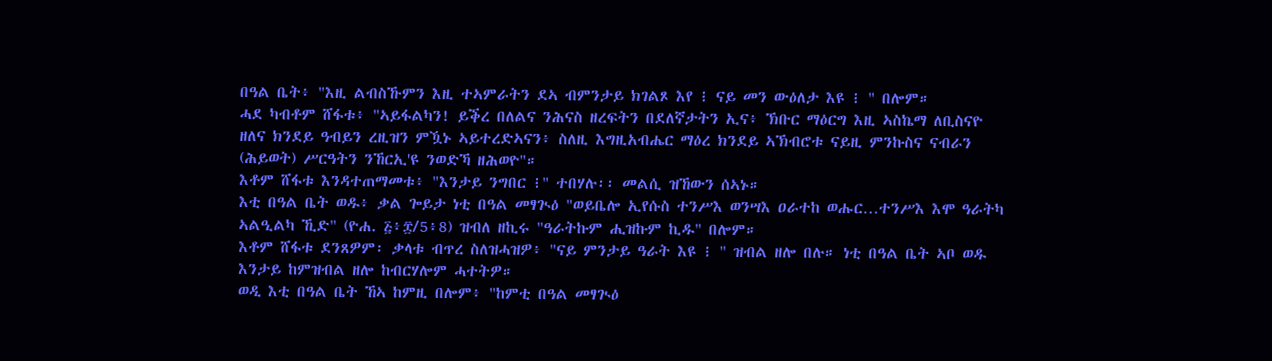በዓል ቤት፥ "እዚ ልብስኹምን እዚ ተኣምራትን ደኣ ብምንታይ ክገልጾ እየ ፧ ናይ መን ውዕለታ እዩ ፧ " በሎም።
ሓደ ካብቶም ሸፋቱ፥ "ኣይፋልካን! ይቕረ በለልና ንሕናስ ዘረፍትን በደለኛታትን ኢና፥ ኽቡር ማዕርግ እዚ ኣስኬማ ለቢስናዮ ዘለና ክንደይ ዓብይን ረዚዝን ምዃኑ ኣይተረድኣናን፥ ስለዚ እግዚአብሔር ማዕረ ክንደይ ኣኽብሮቱ ናይዚ ምንኩስና ናብራን (ሕይወት) ሥርዓትን ንኸርኢ'ዩ ንወድኻ ዘሕወዮ"።
እቶም ሸፋቱ እንዳተጠማመቱ፥ "እንታይ ንግበር ፧" ተበሃሉ፡፡ መልሲ ዝኸውን ሰኣኑ።
እቲ በዓል ቤት ወዱ፥ ቃል ጐይታ ነቲ በዓል መፃጒዕ "ወይቤሎ ኢየሱስ ተንሥእ ወንሣእ ዐራተከ ወሑር…ተንሥእ እሞ ዓራትካ ኣልዒልካ ኺድ" (ዮሐ. ፭፥፰/5፥8) ዝብለ ዘኪሩ "ዓራትኩም ሒዝኩም ኪዱ" በሎም።
እቶም ሸፋቱ ደንጸዎም፡ ቃላቱ ብጥረ ስለዝሓዝዎ፥ "ናይ ምንታይ ዓራት እዩ ፧ " ዝብል ዘሎ በሉ። ነቲ በዓል ቤት ኣቦ ወዱ እንታይ ከምዝብል ዘሎ ከብርሃሎም ሓተትዎ።
ወዲ እቲ በዓል ቤት ኸኣ ከምዚ በሎም፥ "ከምቲ በዓል መፃጒዕ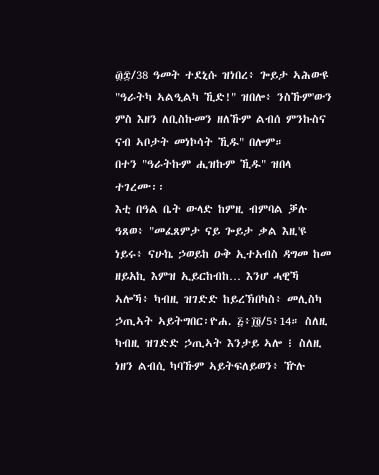፴፰/38 ዓመት ተደኒሱ ዝነበረ፥ ጐይታ ኣሕውዩ "ዓራትካ ኣልዒልካ ኺድ!" ዝበሎ፥ ንስኹም'ውን ምስ እዘን ለቢስኩመን ዘለኹም ልብሰ ምንኩስና ናብ ኣቦታት መነኮሳት ኺዱ" በሎም።
በተን "ዓራትኩም ሒዝኩም ኺዱ" ዝበላ ተገረሙ፡፡
እቲ በዓል ቤት ውላድ ከምዚ ብምባል ቓሉ ዓጸወ፥ "መፈጸምታ ናይ ጐይታ ቃል እዚ'ዩ ነይሩ፥ ናሁኬ ኃወይከ ዑቅ ኢተአብስ ዳግመ ከመ ዘይአኪ እምዝ ኢይርከብከ… እንሆ ሓዊኻ ኣሎኻ፥ ካብዚ ዝገድድ ከይረኽበካስ፥ መሊስካ ኃጢኣት ኣይትግበር፡ዮሐ. ፭፥፲፬/5፥14። ስለዚ ካብዚ ዝገድድ ኃጢኣት እንታይ ኣሎ ፧ ስለዚ ነዘን ልብሲ ካባኹም ኣይትፍለይወን፥ ዅሉ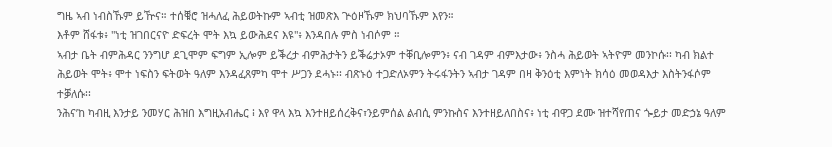ግዜ ኣብ ነብስኹም ይዅና። ተሰቑሮ ዝሓለፈ ሕይወትኩም ኣብቲ ዝመጽእ ጕዕዞኹም ክህባኹም እየን።
እቶም ሸፋቱ፥ "ነቲ ዝገበርናዮ ድፍረት ሞት እኳ ይውሕደና እዩ"፥ እንዳበሉ ምስ ነብሶም ።
ኣብታ ቤት ብምሕዳር ንንግሆ ደጊሞም ፍግም ኢሎም ይቕረታ ብምሕታትን ይቕሬታኦም ተቐቢሎምን፥ ናብ ገዳም ብምእታው፥ ንስሓ ሕይወት ኣትዮም መንኮሱ፡፡ ካብ ክልተ ሕይወት ሞት፥ ሞተ ነፍስን ፍትወት ዓለም እንዳፈጸምካ ሞተ ሥጋን ደሓኑ፡፡ ብጽኑዕ ተጋድለኦምን ትሩፋንትን ኣብታ ገዳም በዛ ቅንዕቲ እምነት ክሳዕ መወዳእታ እስትንፋሶም ተቓለሱ፡፡
ንሕና’ከ ካብዚ እንታይ ንመሃር ሕዝበ እግዚአብሔር ፧ እየ ዋላ እኳ እንተዘይሰረቅና፣ንይምሰል ልብሲ ምንኩስና እንተዘይለበስና፥ ነቲ ብዋጋ ደሙ ዝተሻየጠና ጐይታ መድኃኔ ዓለም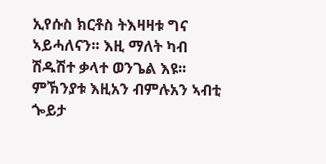ኢየሱስ ክርቶስ ትእዛዛቱ ግና ኣይሓለናን፡፡ እዚ ማለት ካብ ሽዱሽተ ቃላተ ወንጌል እዩ፡፡ ምኽንያቱ እዚአን ብምሉአን ኣብቲ ጐይታ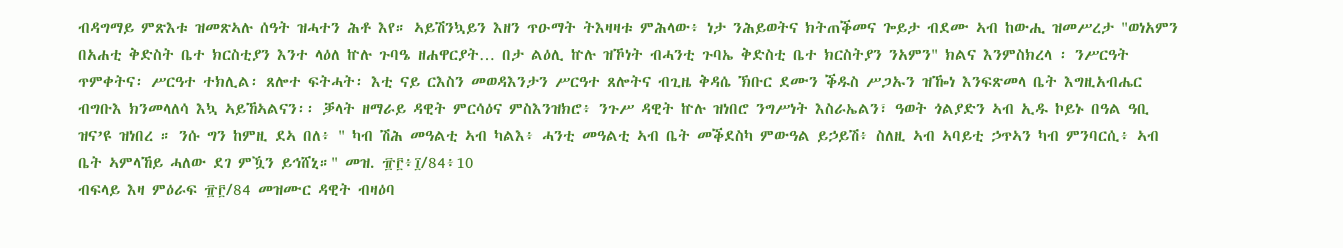ብዳግማይ ምጽእቱ ዝመጽኣሉ ሰዓት ዝሓተን ሕቶ እየ። ኣይሽንኳይን እዘን ጥዑማት ትእዛዛቱ ምሕላው፥ ነታ ንሕይወትና ክትጠቕመና ጐይታ ብደሙ ኣብ ከውሒ ዝመሥረታ "ወነአምን በአሐቲ ቅድስት ቤተ ክርስቲያን እንተ ላዕለ ኵሉ ጉባዔ ዘሐዋርያት… በታ ልዕሊ ኵሉ ዝኾነት ብሓንቲ ጉባኤ ቅድስቲ ቤተ ክርስትያን ንአምን" ክልና እንምስክረላ ፡ ንሥርዓት ጥምቀትና፡ ሥርዓተ ተክሊል፡ ጸሎተ ፍትሓት፡ እቲ ናይ ርእስን መወዳእንታን ሥርዓተ ጸሎትና ብጊዜ ቅዳሴ ኽቡር ደሙን ቕዱስ ሥጋኡን ዝዀነ እንፍጽመላ ቤት እግዚአብሔር ብግቡእ ክንመላለሳ እኳ ኣይኸኣልናን፡፡ ቓላት ዘማራይ ዳዊት ምርሳዕና ምስእንዝክሮ፥ ንጉሥ ዳዊት ኵሉ ዝነበሮ ንግሥነት እስራኤልን፣ ዓወት ጎልያድን ኣብ ኢዱ ኮይኑ በዓል ዓቢ ዝና’ዩ ዝነበረ ። ንሱ ግን ከምዚ ደኣ በለ፥ " ካብ ሽሕ መዓልቲ ኣብ ካልእ፥ ሓንቲ መዓልቲ ኣብ ቤት መቕደስካ ምውዓል ይኃይሽ፥ ስለዚ ኣብ ኣባይቲ ኃጥኣን ካብ ምንባርሲ፥ ኣብ ቤት ኣምላኸይ ሓለው ደገ ምዃን ይኅሸኒ።" መዝ. ፹፫፥፲/84፥10
ብፍላይ እዛ ምዕራፍ ፹፫/84 መዝሙር ዳዊት ብዛዕባ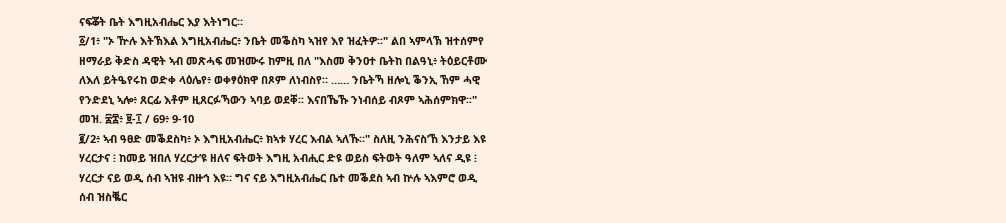ናፍቖት ቤት እግዚአብሔር እያ እትነግር።
፩/1፥ "ኦ ዅሉ እትኽእል እግዚአብሔር፥ ንቤት መቕስካ ኣዝየ እየ ዝፈትዎ፡፡" ልበ ኣምላኽ ዝተሰምየ ዘማራይ ቅድስ ዳዊት ኣብ መጽሓፍ መዝሙሩ ከምዚ በለ "እስመ ቅንዐተ ቤትከ በልዓኒ፥ ትዕይርቶሙ ለእለ ይትዔየሩከ ወድቀ ላዕሌየ፥ ወቀፃዕክዋ በጾም ለነብስየ። …… ንቤትኻ ዘሎኒ ቕንኢ ኸም ሓዊ የንድደኒ ኣሎ፥ ጸርፊ እቶም ዚጸርፉኻውን ኣባይ ወደቐ፡፡ እናበኼኹ ንነብሰይ ብጾም ኣሕሰምክዋ፡፡" መዝ. ፷፰፥ ፱-፲ / 69፥ 9-10
፪/2፥ ኣብ ዓፀድ መቕደስካ፥ ኦ እግዚአብሔር፥ ክኣቱ ሃረር እብል ኣለኹ።" ስለዚ ንሕናስ’ኸ እንታይ እዩ ሃረርታና ፧ ከመይ ዝበለ ሃረርታ’ዩ ዘለና ፍትወት እግዚ አብሒር ድዩ ወይስ ፍትወት ዓለም ኣለና ዲዩ ፧ ሃረርታ ናይ ወዲ ሰብ ኣዝዩ ብዙኅ እዩ። ግና ናይ እግዚአብሔር ቤተ መቕደስ ኣብ ኵሉ ኣእምሮ ወዲ ሰብ ዝስቘር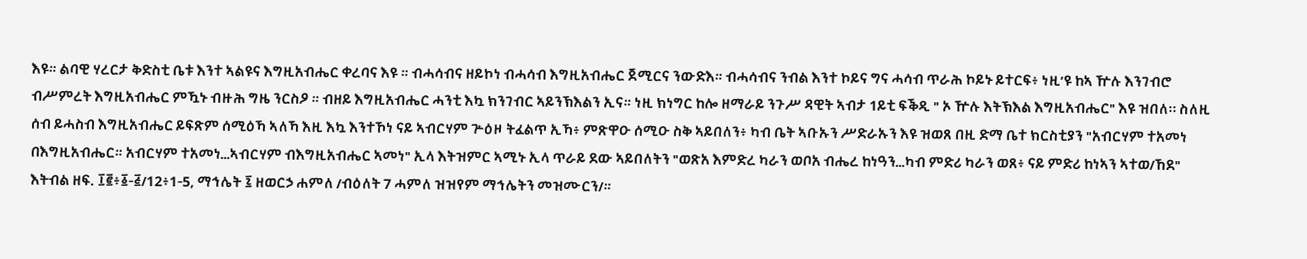እዩ። ልባዊ ሃረርታ ቅድስቲ ቤቱ እንተ ኣልዩና እግዚአብሔር ቀረባና እዩ ። ብሓሳብና ዘይኮነ ብሓሳብ እግዚአብሔር ጀሚርና ንውድእ። ብሓሳብና ንብል እንተ ኮይና ግና ሓሳብ ጥራሕ ኮይኑ ይተርፍ፥ ነዚ’ዩ ከኣ ዅሉ እንገብሮ ብሥምረት እግዚአብሔር ምዃኑ ብዙሕ ግዜ ንርስዖ ። ብዘይ እግዚአብሔር ሓንቲ እኳ ክንገብር ኣይንኽእልን ኢና። ነዚ ክነግር ከሎ ዘማራይ ንጉሥ ዳዊት ኣብታ 1ይቲ ፍቕዲ " ኦ ዅሉ እትኽእል እግዚአብሔር" እዩ ዝበለ፡፡ ስለዚ ሰብ ይሓስብ እግዚአብሔር ይፍጽም ሰሚዕኻ ኣለኻ እዚ እኳ እንተኾነ ናይ ኣብርሃም ጕዕዞ ትፈልጥ ኢኻ፥ ምጽዋዑ ሰሚዑ ስቅ ኣይበለን፥ ካብ ቤት ኣቡኡን ሥድራኡን እዩ ዝወጸ በዚ ድማ ቤተ ክርስቲያን "አብርሃም ተአመነ በእግዚአብሔር። አብርሃም ተአመነ…ኣብርሃም ብእግዚአብሔር ኣመነ" ኢላ እትዝምር ኣሚኑ ኢላ ጥራይ ደው ኣይበለትን "ወጽአ እምድረ ካራን ወቦአ ብሔረ ከነዓን…ካብ ምድሪ ካራን ወጸ፥ ናይ ምድሪ ከነኣን ኣተወ/ኸደ" እትብል ዘፍ. ፲፪፥፩-፭/12፥1-5, ማኅሌት ፯ ዘወርኃ ሐምለ /ብዕለት 7 ሓምለ ዝዝየም ማኅሌትን መዝሙርን/።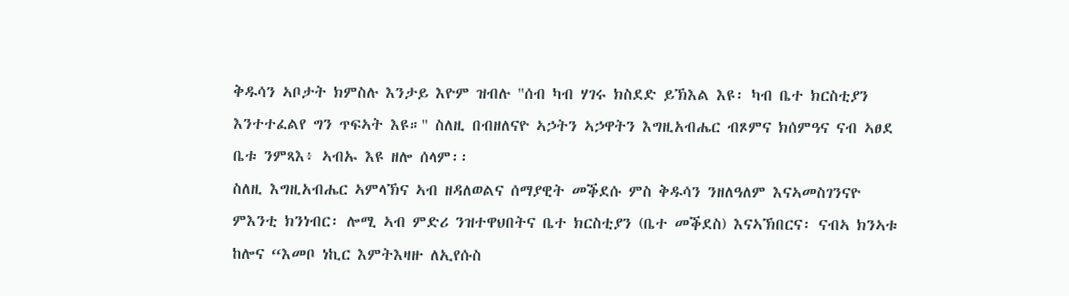ቅዱሳን ኣቦታት ክምስሉ እንታይ እዮም ዝብሉ "ሰብ ካብ ሃገሩ ክስደድ ይኽእል እዩ፡ ካብ ቤተ ክርስቲያን እንተተፈልየ ግን ጥፍኣት እዩ።" ስለዚ በብዘለናዮ ኣኃትን ኣኃዋትን እግዚአብሔር ብጾምና ክሰምዓና ናብ ኣፀደ ቤቱ ንምጻእ፥ ኣብኡ እዩ ዘሎ ሰላም፡፡
ስለዚ እግዚአብሔር ኣምላኽና ኣብ ዘዳለወልና ሰማያዊት መቕደሱ ምስ ቅዱሳን ንዘለዓለም እናኣመስገንናዮ ምእንቲ ክንነብር፡ ሎሚ ኣብ ምድሪ ንዝተዋህበትና ቤተ ክርስቲያን (ቤተ መቕደስ) እናኣኽበርና፡ ናብኣ ክንኣቱ ከሎና “እመቦ ነኪር እምትእዛዙ ለኢየሱስ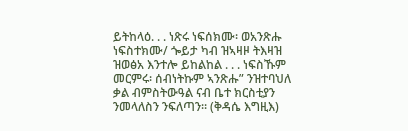ይትከላዕ. . . ነጽሩ ነፍሰክሙ፡ ወአንጽሑ ነፍስተክሙ/ ጐይታ ካብ ዝኣዛዞ ትእዛዝ ዝወፅአ እንተሎ ይከልከል . . . ነፍስኹም መርምሩ፡ ሰብነትኩም ኣንጽሑ” ንዝተባህለ ቃል ብምስትውዓል ናብ ቤተ ክርስቲያን ንመላለስን ንፍለጣን። (ቅዳሴ እግዚእ)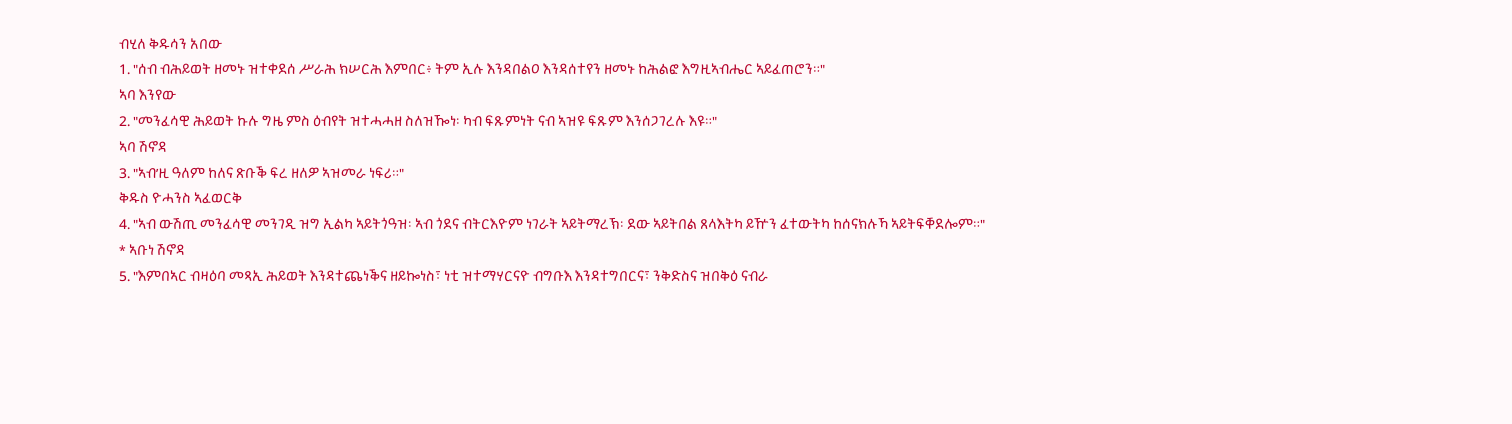ብሂለ ቅዱሳን አበው
1. "ሰብ ብሕይወት ዘመኑ ዝተቀደሰ ሥራሕ ክሠርሕ እምበር፥ ትም ኢሉ እንዳበልዐ እንዳሰተየን ዘመኑ ከሕልፎ እግዚኣብሔር ኣይፈጠሮን።"
ኣባ እንየው
2. "መንፈሳዊ ሕይወት ኩሉ ግዜ ምስ ዕብየት ዝተሓሓዘ ስለዝዀነ፡ ካብ ፍጹምነት ናብ ኣዝዩ ፍጹም እንሰጋገረሉ እዩ።"
ኣባ ሽኖዳ
3. "ኣብ’ዚ ዓለም ከለና ጽቡቕ ፍረ ዘለዎ ኣዝመራ ነፍሪ።"
ቅዱስ ዮሓንስ ኣፈወርቅ
4. "ኣብ ውሽጢ መንፈሳዊ መንገዲ ዝግ ኢልካ ኣይትጎዓዝ፡ ኣብ ጎደና ብትርእዮም ነገራት ኣይትማረኽ፡ ደው ኣይትበል ጸላእትካ ይዅን ፈተውትካ ከሰናክሉኻ ኣይትፍቐደሎም።"
* ኣቡነ ሽኖዳ
5. "እምበኣር ብዛዕባ መጻኢ ሕይወት እንዳተጨነቕና ዘይኰነስ፣ ነቲ ዝተማሃርናዮ ብግቡእ እንዳተግበርና፣ ንቅድስና ዝበቅዕ ናብራ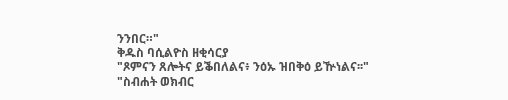ንንበር።"
ቅዱስ ባሲልዮስ ዘቂሳርያ
"ጾምናን ጸሎትና ይቕበለልና፥ ንዕኡ ዝበቅዕ ይዅነልና፡፡"
"ስብሐት ወክብር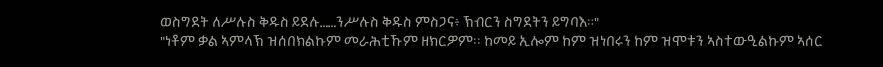ወስግደት ለሥሉስ ቅዱስ ይደሉ……ንሥሉስ ቅዱስ ምስጋና፥ ኽብርን ስግደትን ይግባእ።"
"ነቶም ቃል ኣምላኽ ዝሰበክልኩም መራሕቲኹም ዘክርዎም፡፡ ከመይ ኢሎም ከም ዝነበሩን ከም ዝሞቱን ኣስተውዒልኩም ኣሰር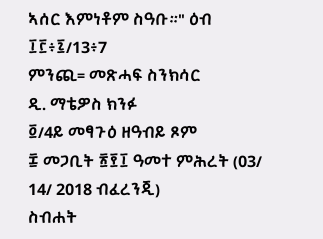ኣሰር እምነቶም ስዓቡ።" ዕብ ፲፫፥፯/13፥7
ምንጪ= መጽሓፍ ስንክሳር
ዲ. ማቴዎስ ክንፉ
፬/4ይ መፃጉዕ ዘዓብይ ጾም
፰ መጋቢት ፳፻፲ ዓመተ ምሕረት (03/ 14/ 2018 ብፈረንጂ)
ስብሐት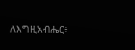ለእግዚአብሔር፥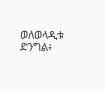ወለወላዲቱ ድንግል፥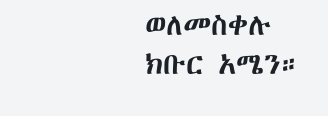ወለመስቀሉ ክቡር አሜን።